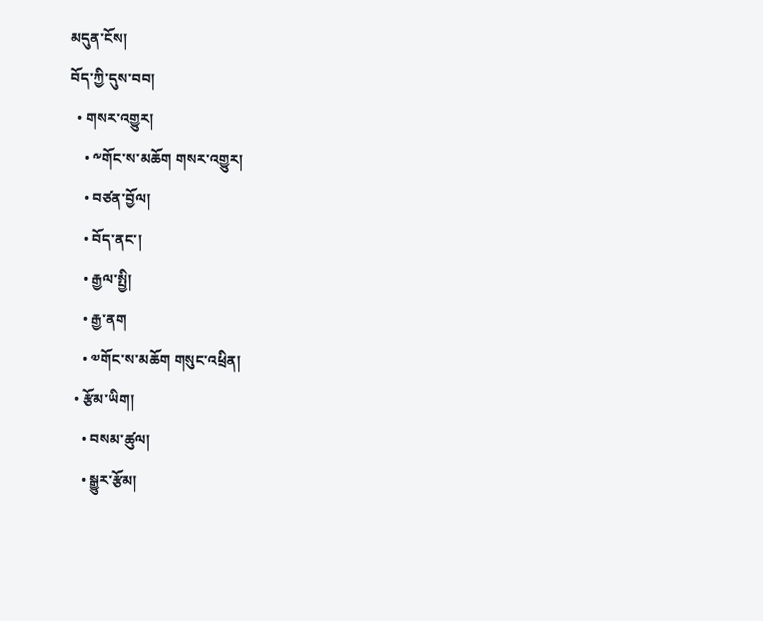མདུན་ངོས།
བོད་ཀྱི་དུས་བབ།
  • གསར་འགྱུར།
    • ༸གོང་ས་མཆོག གསར་འགྱུར།
    • བཙན་བྱོལ།
    • བོད་ནང་།
    • རྒྱལ་སྤྱི།
    • རྒྱ་ནག
    • ༧གོང་ས་མཆོག གསུང་འཕྲིན།
  • རྩོམ་ཡིག།
    • བསམ་ཚུལ།
    • སྒྱུར་རྩོམ།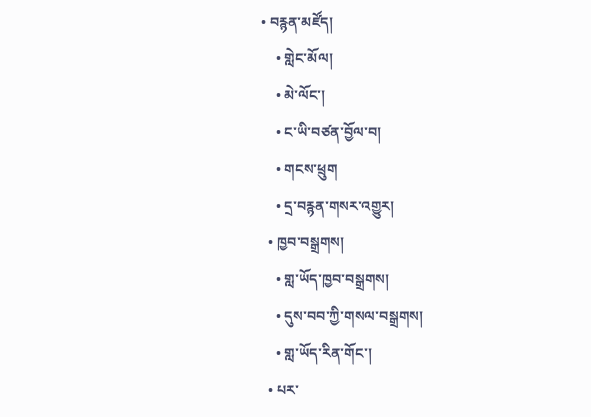• བརྙན་མཛོད།
    • གླེང་མོལ།
    • མེ་ལོང་།
    • ང་ཡི་བཙན་བྱོལ་བ།
    • གངས་ཕྲུག
    • དྲ་བརྙན་གསར་འགྱུར།
  • ཁྱབ་བསྒྲགས།
    • གླ་ཡོད་ཁྱབ་བསྒྲགས།
    • དུས་བབ་ཀྱི་གསལ་བསྒྲགས།
    • གླ་ཡོད་རིན་གོང་།
  • པར་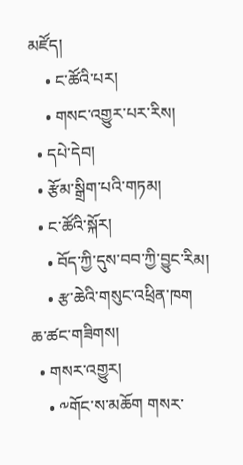མཛོད།
    • ང་ཚོའི་པར།
    • གསང་འགྱུར་པར་རིས།
  • དཔེ་དེབ།
  • རྩོམ་སྒྲིག་པའི་གཏམ།
  • ང་ཚོའི་སྐོར།
    • བོད་ཀྱི་དུས་བབ་ཀྱི་བྱུང་རིམ།
    • རྩ་ཆེའི་གསུང་འཕྲིན་ཁག
ཆ་ཚང་གཟིགས།
  • གསར་འགྱུར།
    • ༸གོང་ས་མཆོག གསར་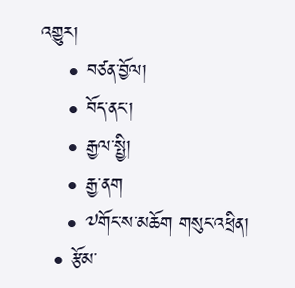འགྱུར།
    • བཙན་བྱོལ།
    • བོད་ནང་།
    • རྒྱལ་སྤྱི།
    • རྒྱ་ནག
    • ༧གོང་ས་མཆོག གསུང་འཕྲིན།
  • རྩོམ་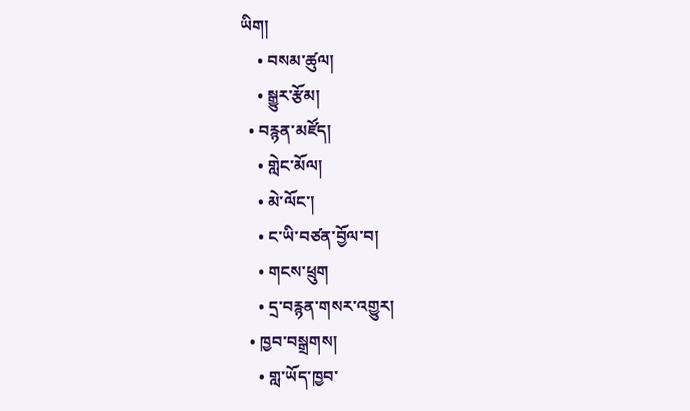ཡིག།
    • བསམ་ཚུལ།
    • སྒྱུར་རྩོམ།
  • བརྙན་མཛོད།
    • གླེང་མོལ།
    • མེ་ལོང་།
    • ང་ཡི་བཙན་བྱོལ་བ།
    • གངས་ཕྲུག
    • དྲ་བརྙན་གསར་འགྱུར།
  • ཁྱབ་བསྒྲགས།
    • གླ་ཡོད་ཁྱབ་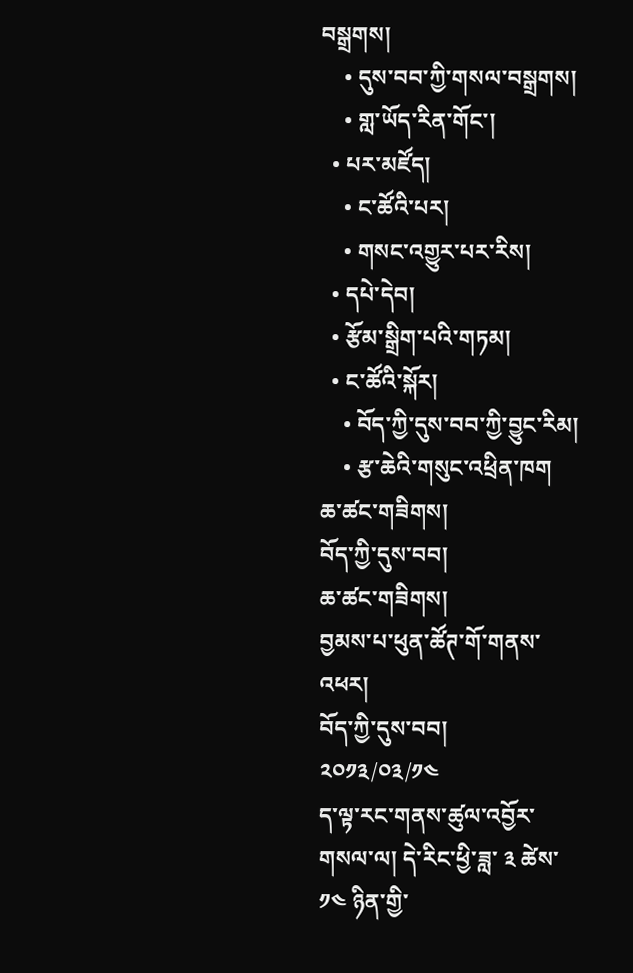བསྒྲགས།
    • དུས་བབ་ཀྱི་གསལ་བསྒྲགས།
    • གླ་ཡོད་རིན་གོང་།
  • པར་མཛོད།
    • ང་ཚོའི་པར།
    • གསང་འགྱུར་པར་རིས།
  • དཔེ་དེབ།
  • རྩོམ་སྒྲིག་པའི་གཏམ།
  • ང་ཚོའི་སྐོར།
    • བོད་ཀྱི་དུས་བབ་ཀྱི་བྱུང་རིམ།
    • རྩ་ཆེའི་གསུང་འཕྲིན་ཁག
ཆ་ཚང་གཟིགས།
བོད་ཀྱི་དུས་བབ།
ཆ་ཚང་གཟིགས།
བྱམས་པ་ཕུན་ཚོཊ་གོ་གནས་འཕར།
བོད་ཀྱི་དུས་བབ།
༢༠༡༣/༠༣/༡༤
ད་ལྟ་རང་གནས་ཚུལ་འབྱོར་གསལ་ལ། དེ་རིང་ཕྱི་ཟླ་ ༣ ཚེས་ ༡༤ ཉིན་གྱི་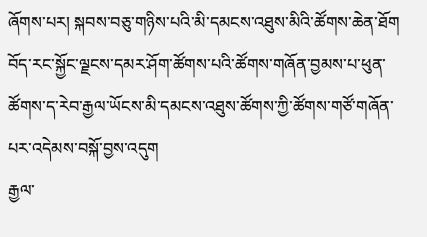ཞོགས་པར། སྐབས་བཅུ་གཉིས་པའི་མི་དམངས་འཐུས་མིའི་ཚོགས་ཆེན་ཐོག བོད་རང་སྐྱོང་ལྗངས་དམར་ཤོག་ཚོགས་པའི་ཚོགས་གཞོན་བྱམས་པ་ཕུན་ཚོགས་ད་རེབ་རྒྱལ་ཡོངས་མི་དམངས་འཐུས་ཚོགས་ཀྱི་ཚོགས་གཙོ་གཞོན་པར་འདེམས་བསྐོ་བྱས་འདུག
རྒྱལ་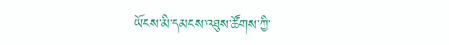ཡོངས་མི་དམངས་འཐུས་ཚོགས་ཀྱི་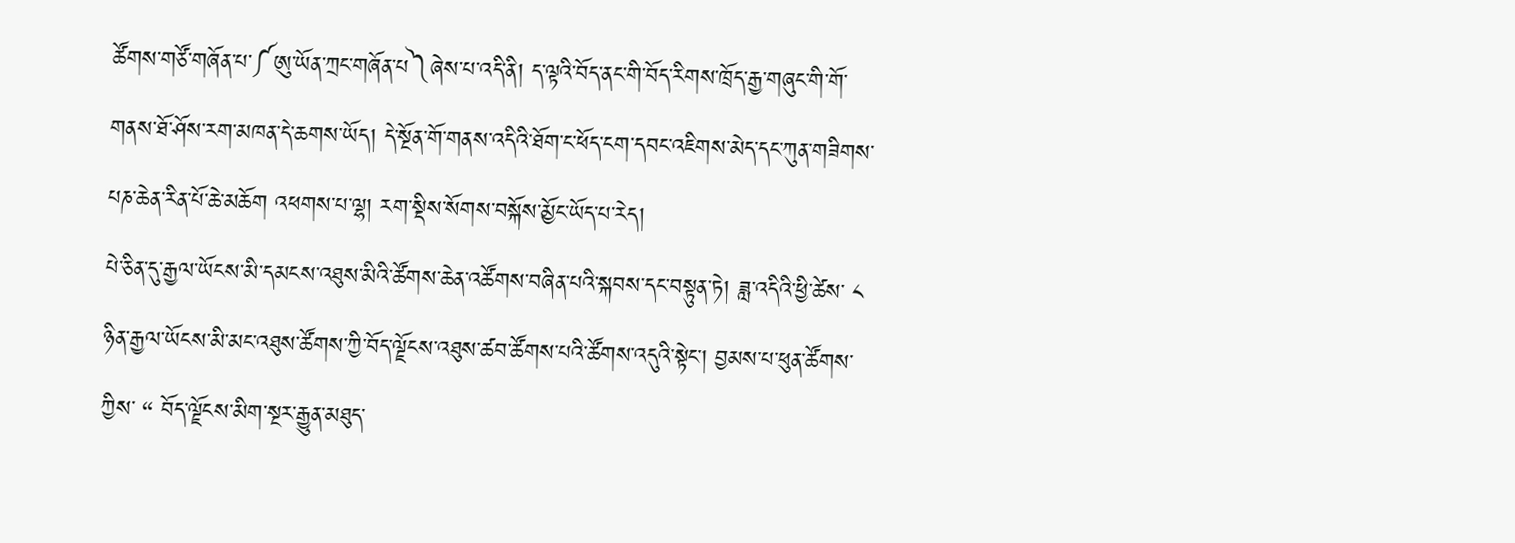ཚོགས་གཙོ་གཞོན་པ་༼ཨུ་ཡོན་ཀྲང་གཞོན་པ༽ཞེས་པ་འདི་ནི། ད་ལྟའི་བོད་ནང་གི་བོད་རིགས་ཁྲོད་རྒྱ་གཞུང་གི་གོ་གནས་ཐོ་ཤོས་རག་མཁན་དེ་ཆགས་ཡོད། དེ་སྔོན་གོ་གནས་འདིའི་ཐོག་ང་ཕོད་ངག་དབང་འཇིགས་མེད་དང་ཀུན་གཟིགས་པཎ་ཆེན་རིན་པོ་ཆེ་མཆོག འཕགས་པ་ལྷ། རག་སྡིས་སོགས་བསྐོས་མྱོང་ཡོད་པ་རེད།
པེ་ཅིན་དུ་རྒྱལ་ཡོངས་མི་དམངས་འཐུས་མིའི་ཚོགས་ཆེན་འཚོགས་བཞིན་པའི་སྐབས་དང་བསྟུན་ཏེ། ཟླ་འདིའི་ཕྱི་ཚེས་ ༨ ཉིན་རྒྱལ་ཡོངས་མི་མང་འཐུས་ཚོགས་ཀྱི་བོད་ལྗོངས་འཐུས་ཚབ་ཚོགས་པའི་ཚོགས་འདུའི་སྟེང་། བྱམས་པ་ཕུན་ཚོགས་ཀྱིས་ “ བོད་ལྗོངས་མིག་སྔར་རྒྱུན་མཐུད་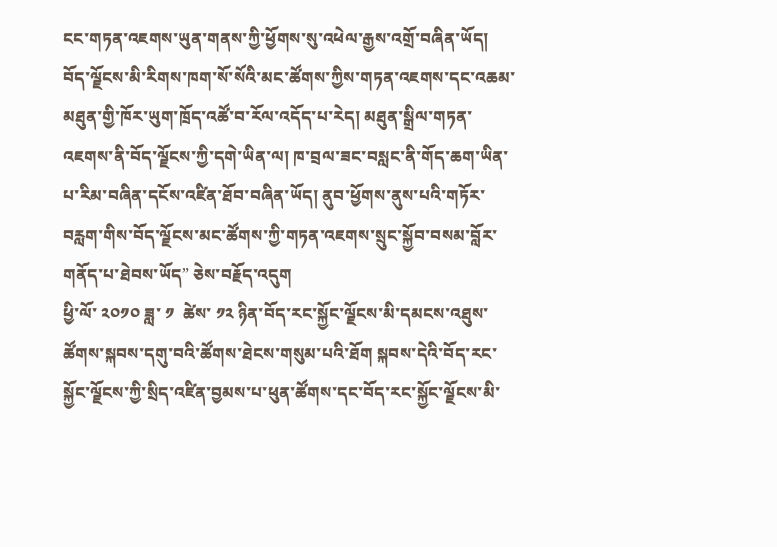ངང་གཏན་འཇགས་ཡུན་གནས་ཀྱི་ཕྱོགས་སུ་འཕེལ་རྒྱས་འགྲོ་བཞིན་ཡོད། བོད་ལྗོངས་མི་རིགས་ཁག་སོ་སོའི་མང་ཚོགས་ཀྱིས་གཏན་འཇགས་དང་འཆམ་མཐུན་གྱི་ཁོར་ཡུག་ཁྲོད་འཚོ་བ་རོལ་འདོད་པ་རེད། མཐུན་སྒྲིལ་གཏན་འཇགས་ནི་བོད་ལྗོངས་ཀྱི་དགེ་ཡིན་ལ། ཁ་བྲལ་ཟང་བསླང་ནི་གོད་ཆག་ཡིན་པ་རིམ་བཞིན་དངོས་འཛིན་ཐོབ་བཞིན་ཡོད། ནུབ་ཕྱོགས་ནུས་པའི་གཏོར་བརླག་གིས་བོད་ལྗོངས་མང་ཚོགས་ཀྱི་གཏན་འཇགས་སྲུང་སྐྱོབ་བསམ་བློར་གནོད་པ་ཐེབས་ཡོད” ཅེས་བརྗོད་འདུག
ཕྱི་ལོ་ ༢༠༡༠ ཟླ་ ༡  ཚེས་ ༡༢ ཉིན་བོད་རང་སྐྱོང་ལྗོངས་མི་དམངས་འཐུས་ཚོགས་སྐབས་དགུ་བའི་ཚོགས་ཐེངས་གསུམ་པའི་ཐོག སྐབས་དེའི་བོད་རང་སྐྱོང་ལྗོངས་ཀྱི་སྲིད་འཛིན་བྱམས་པ་ཕུན་ཚོགས་དང་བོད་རང་སྐྱོང་ལྗོངས་མི་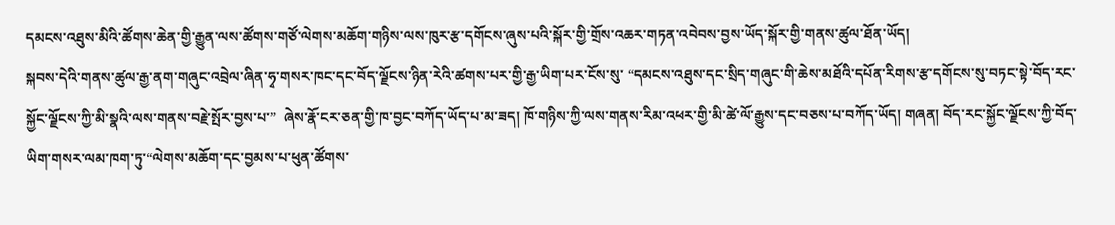དམངས་འཐུས་མིའི་ཚོགས་ཆེན་གྱི་རྒྱུན་ལས་ཚོགས་གཙོ་ལེགས་མཆོག་གཉིས་ལས་ཁུར་རྩ་དགོངས་ཞུས་པའི་སྐོར་གྱི་གྲོས་འཆར་གཏན་འབེབས་བྱས་ཡོད་སྐོར་གྱི་གནས་ཚུལ་ཐོན་ཡོད།
སྐབས་དེའི་གནས་ཚུལ་རྒྱ་ནག་གཞུང་འབྲེལ་ཞིན་ཧྭ་གསར་ཁང་དང་བོད་ལྗོངས་ཉིན་རེའི་ཚགས་པར་གྱི་རྒྱ་ཡིག་པར་ངོས་སུ་ “དམངས་འཐུས་དང་སྲིད་གཞུང་གི་ཆེས་མཐོའི་དཔོན་རིགས་རྩ་དགོངས་སུ་བཏང་སྟེ་བོད་རང་སྐྱོང་ལྗོངས་ཀྱི་མི་སྣའི་ལས་གནས་བརྗེ་སྤོར་བྱས་པ་”  ཞེས་རྣོ་ངར་ཅན་གྱི་ཁ་བྱང་བཀོད་ཡོད་པ་མ་ཟད། ཁོ་གཉིས་ཀྱི་ལས་གནས་རིམ་འཕར་གྱི་མི་ཚེ་ལོ་རྒྱུས་དང་བཅས་པ་བཀོད་ཡོད། གཞན། བོད་རང་སྐྱོང་ལྗོངས་ཀྱི་བོད་ཡིག་གསར་ལམ་ཁག་ཏུ་“ལེགས་མཆོག་དང་བྱམས་པ་ཕུན་ཚོགས་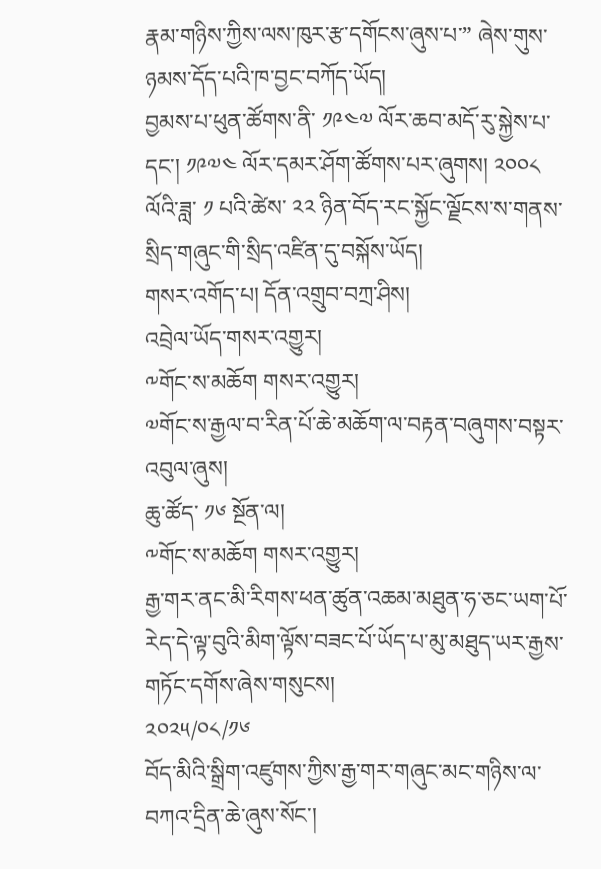རྣམ་གཉིས་ཀྱིས་ལས་ཁུར་རྩ་དགོངས་ཞུས་པ་” ཞེས་གུས་ཉམས་དོད་པའི་ཁ་བྱང་བཀོད་ཡོད།
བྱམས་པ་ཕུན་ཚོགས་ནི་ ༡༩༤༧ ལོར་ཆབ་མདོ་རུ་སྐྱེས་པ་དང་། ༡༩༧༤ ལོར་དམར་ཤོག་ཚོགས་པར་ཞུགས། ༢༠༠༨ ལོའི་ཟླ་ ༡ པའི་ཚེས་ ༢༢ ཉིན་བོད་རང་སྐྱོང་ལྗོངས་ས་གནས་སྲིད་གཞུང་གི་སྲིད་འཛིན་དུ་བསྐོས་ཡོད།
གསར་འགོད་པ། དོན་འགྲུབ་བཀྲ་ཤིས།
འབྲེལ་ཡོད་གསར་འགྱུར།
༸གོང་ས་མཆོག གསར་འགྱུར།
༧གོང་ས་རྒྱལ་བ་རིན་པོ་ཆེ་མཆོག་ལ་བརྟན་བཞུགས་བསྟར་འབུལ་ཞུས།
ཆུ་ཚོད་ ༡༦ སྔོན་ལ།
༸གོང་ས་མཆོག གསར་འགྱུར།
རྒྱ་གར་ནང་མི་རིགས་ཕན་ཚུན་འཆམ་མཐུན་ཧ་ཅང་ཡག་པོ་རེད་དེ་ལྟ་བུའི་མིག་ལྟོས་བཟང་པོ་ཡོད་པ་མུ་མཐུད་ཡར་རྒྱས་གཏོང་དགོས་ཞེས་གསུངས།
༢༠༢༥/༠༨/༡༦
བོད་མིའི་སྒྲིག་འཛུགས་ཀྱིས་རྒྱ་གར་གཞུང་མང་གཉིས་ལ་བཀའ་དྲིན་ཆེ་ཞུས་སོང་།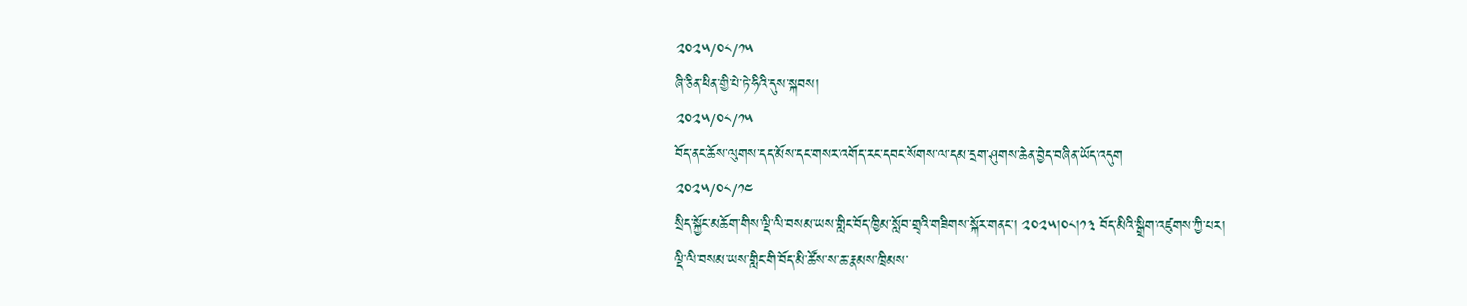༢༠༢༥/༠༨/༡༥
ཞི་ཅིན་ཕིན་གྱི་པེ་ཏེ་ཧིའི་དུས་སྐབས།
༢༠༢༥/༠༨/༡༥
བོད་ནང་ཆོས་ལུགས་དད་མོས་དང་གསར་འགོད་རང་དབང་སོགས་ལ་དམ་དྲག་ཤུགས་ཆེན་བྱེད་བཞིན་ཡོད་འདུག
༢༠༢༥/༠༨/༡༤
སྲིད་སྐྱོང་མཆོག་གིས་ལྡི་ལི་བསམ་ཡས་གླིང་བོད་ཁྱིམ་སློབ་གྲྭའི་གཟིགས་སྐོར་གནང་། ༢༠༢༥།༠༨།༡༣ བོད་མིའི་སྒྲིག་འཛུགས་ཀྱི་པར།
ལྡི་ལི་བསམ་ཡས་གླིང་གི་བོད་མི་ཚོས་ས་ཆ་རྣམས་ཁྲིམས་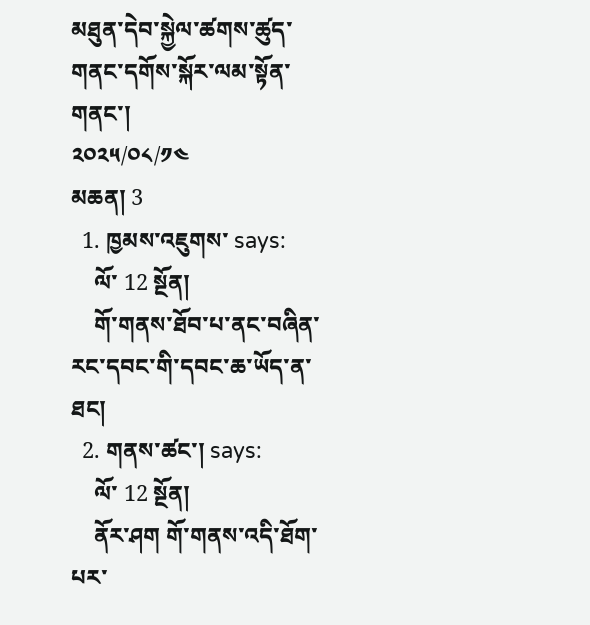མཐུན་དེབ་སྐྱེལ་ཚགས་ཚུད་གནང་དགོས་སྐོར་ལམ་སྟོན་གནང་།
༢༠༢༥/༠༨/༡༤
མཆན། 3
  1. ཁྱམས་འཇུགས་ says:
    ལོ་ 12 སྔོན།
    གོ་གནས་ཐོབ་པ་ནང་བཞིན་རང་དབང་གི་དབང་ཆ་ཡོད་ན་ཐང།
  2. གནས་ཚང་། says:
    ལོ་ 12 སྔོན།
    ནོར་ཤག གོ་གནས་འདི་ཐོག་པར་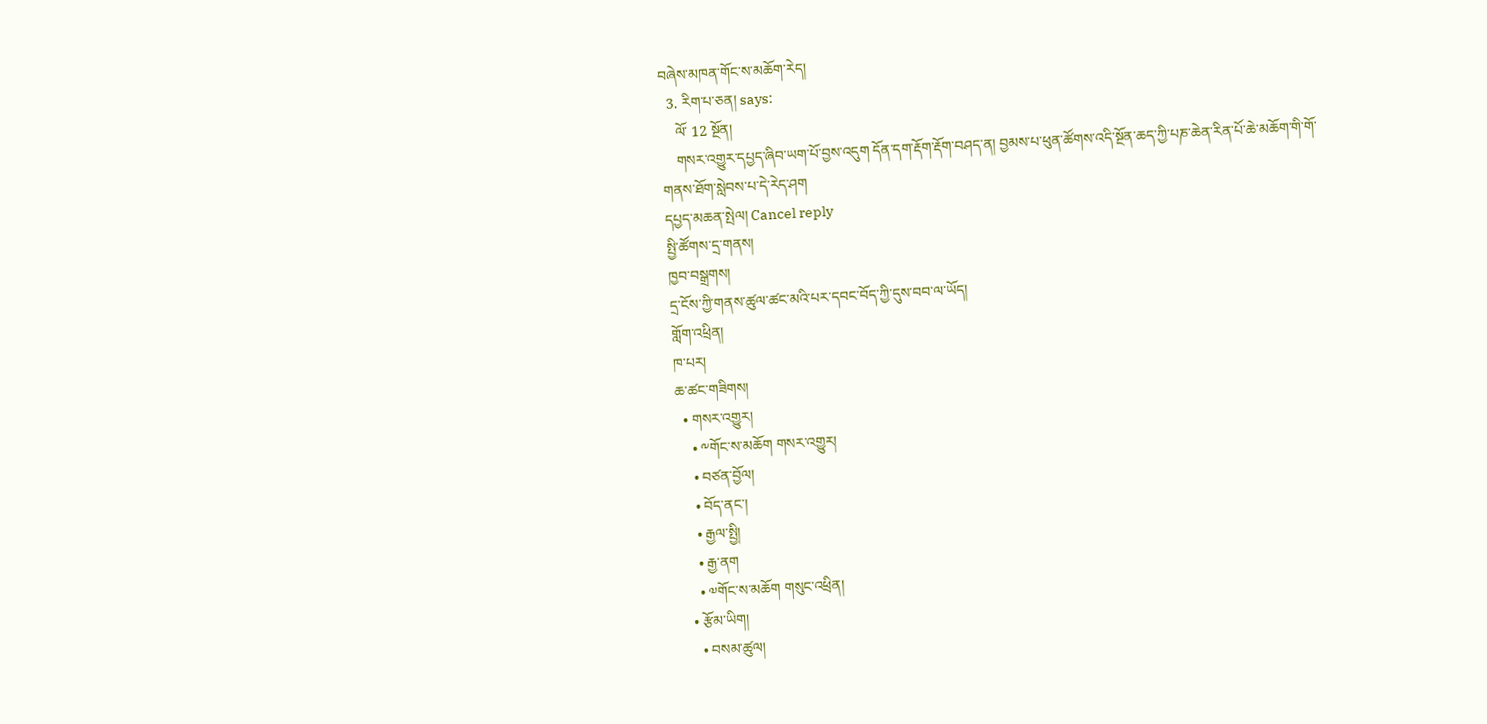བཞེས་མཁན་གོང་ས་མཆོག་རེད།
  3. རིག་པ་ཅན། says:
    ལོ་ 12 སྔོན།
    གསར་འགྱུར་དཔྱད་ཞིབ་ཡག་པོ་བྱས་འདུག དོན་དག་རྡོག་རྡོག་བཤད་ན། བྱམས་པ་ཕུན་ཚོགས་འདི་སྔོན་ཆད་ཀྱི་པཎ་ཆེན་རིན་པོ་ཆེ་མཆོག་གི་གོ་གནས་ཐོག་སླེབས་པ་དེ་རེད་ཤག
དཔྱད་མཆན་སྤེལ། Cancel reply
སྤྱི་ཚོགས་དྲ་གནས།
ཁྱབ་བསྒྲགས།
དྲ་ངོས་ཀྱི་གནས་ཚུལ་ཚང་མའི་པར་དབང་བོད་ཀྱི་དུས་བབ་ལ་ཡོད།
གློག་འཕྲིན།
ཁ་པར།
ཆ་ཚང་གཟིགས།
  • གསར་འགྱུར།
    • ༸གོང་ས་མཆོག གསར་འགྱུར།
    • བཙན་བྱོལ།
    • བོད་ནང་།
    • རྒྱལ་སྤྱི།
    • རྒྱ་ནག
    • ༧གོང་ས་མཆོག གསུང་འཕྲིན།
  • རྩོམ་ཡིག།
    • བསམ་ཚུལ།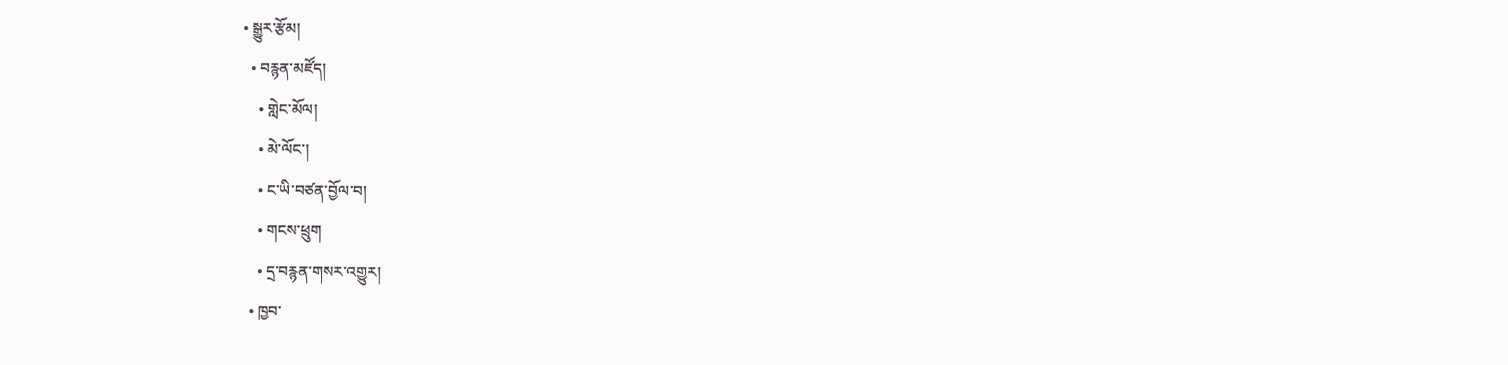• སྒྱུར་རྩོམ།
  • བརྙན་མཛོད།
    • གླེང་མོལ།
    • མེ་ལོང་།
    • ང་ཡི་བཙན་བྱོལ་བ།
    • གངས་ཕྲུག
    • དྲ་བརྙན་གསར་འགྱུར།
  • ཁྱབ་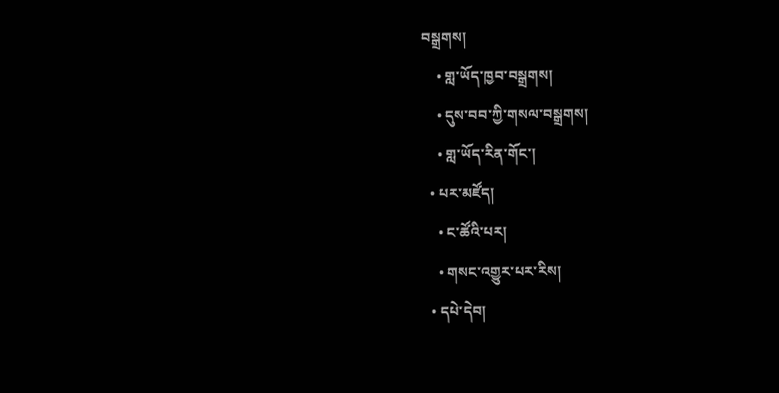བསྒྲགས།
    • གླ་ཡོད་ཁྱབ་བསྒྲགས།
    • དུས་བབ་ཀྱི་གསལ་བསྒྲགས།
    • གླ་ཡོད་རིན་གོང་།
  • པར་མཛོད།
    • ང་ཚོའི་པར།
    • གསང་འགྱུར་པར་རིས།
  • དཔེ་དེབ།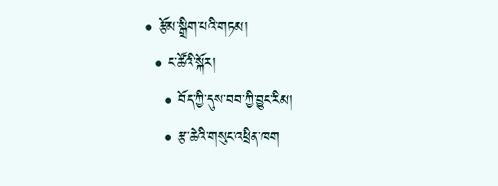• རྩོམ་སྒྲིག་པའི་གཏམ།
  • ང་ཚོའི་སྐོར།
    • བོད་ཀྱི་དུས་བབ་ཀྱི་བྱུང་རིམ།
    • རྩ་ཆེའི་གསུང་འཕྲིན་ཁག